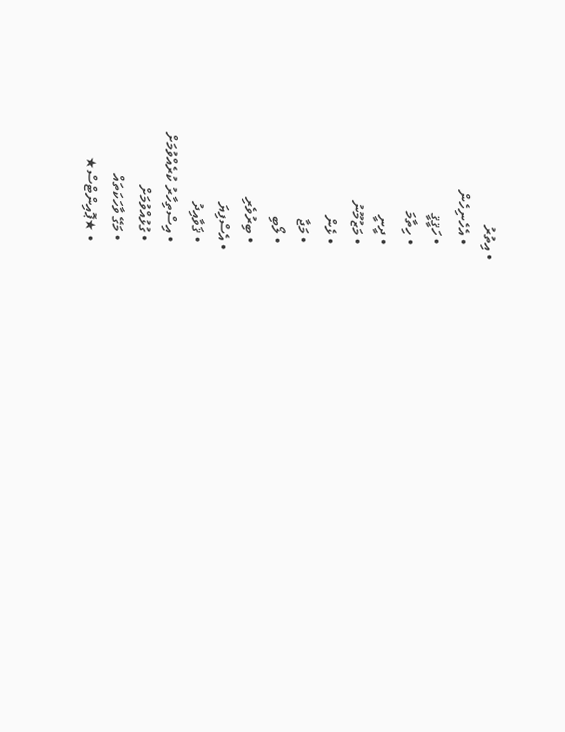• އިތުރު
    • އެހެނިހެން
    • ހަޤީޤީ
    • ހިތާމަ
    • ދީނީ
    • މަޒުމޫނު
    • ޅެން
    • މަޖާ
    • ލޯބި
    • ބިރުވެރި
  • އެސްފިޔަ
    • ޤަވާއިދު
    • އިސްތިހާރު ކުރެއްވުމަށް
    • ގުޅުއްވުމަށް
    • މަގޭ ވާހަކަތައް
    • ★ޕޮއިންޓްސް★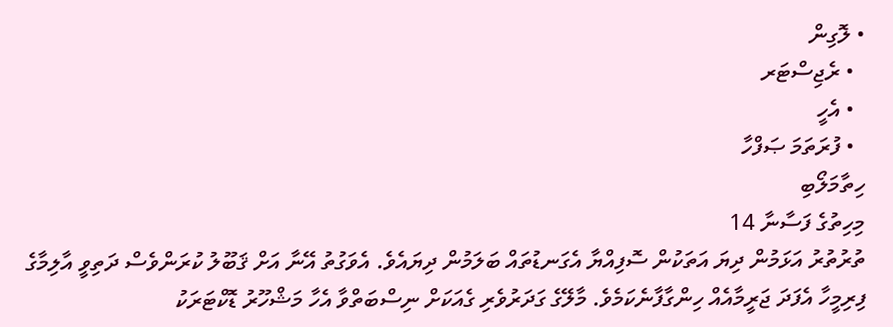• ލޮގިން
  • ރެޖިސްޓަރ
  • އެހީ
  • ފުރަތަމަ ޞަފްހާ
ހިތާމަލޯބި
މިހިތުގެ ފަސާނާ 14
ތުރުތުރު އަޅަމުން ދިޔަ އަތަކުން ސޮފިއްޔާ އެގަނޑުތައް ބަލަމުން ދިޔައެވެ. އެވަގުތު އޭނާ އަށް ޤަބޫލު ކުރަންވެސް ދަތިވީ އާލިމާގެ ފިރިމީހާ އެފަދަ ޖަރީމާއެއް ހިންގާފާނެކަމެވެ. މާލޭގެ ގަދަރުވެރި ގެއަކަށް ނިސްބަތްވާ އެހާ މަޝްހޫރު ޑޮކްޓަރަކު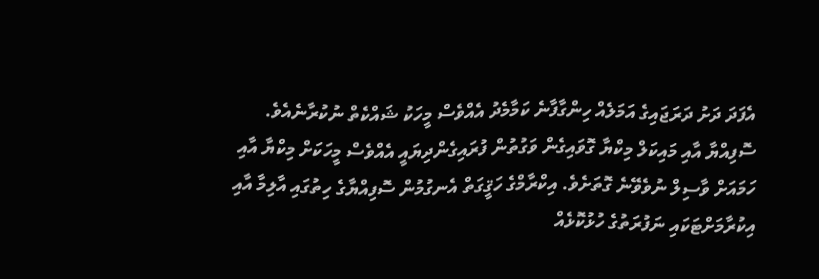އެފަދަ ދަށު ދަރަޖައިގެ އަމަލެއް ހިންގާފާނެ ކަމާމެދު އެއްވެސް މީހަކު ޝައްކެތް ނުކުރާނެއެވެ.
ސޮފިއްޔާ އާއި މައިކަލް މިކްޔާ ގޮވައިގެން ވަގުތުން ފުރައިގެންދިޔައީ އެއްވެސް މީހަކަށް މިކްޔާ އާއި ހަމައަށް ވާސިލް ނުވެވޭނެ ގޮތަށެވެ. އިކްރާމްގެ ހަޤީގަތް އެނގުމުން ސޮފިއްޔާގެ ހިތުގައި އާލިމާ އާއި އިކުރާމަށްޓަކައި ނަފުރަތުގެ ހުޅުކޮޅެއް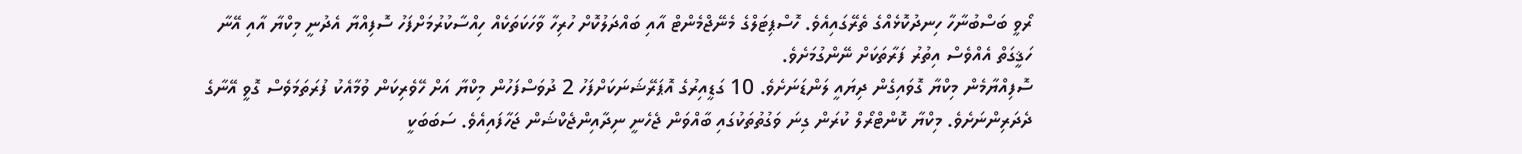ރޯވީ ބަސްބުނާހާ ހިނދުކޮޅެއްގެ ތެރޭގައިއެވެ. ހޮސްޕިޓަލްގެ މެނޭޖްމެންޓް އާއި ބައްދަލުކޮށް ހުރިހާ ވާހަކަތަކެއް ހިއްސާކުރުމަށްފަހު ސޮފިއްޔާ އެދުނީ މިކްޔާ އާއި އޭނާ ހަޤީގަތް އެއްވެސް އިތުރު ފަރާތަކަށް ނޭންގުމަށެވެ.
ސޮފިއްޔާމެން މިކްޔާ ގޮވައިގެން ދިޔައީ ލަންޑަނަށެވެ. 10 ގަޑީއިރުގެ އޮޕަރޭޝަނަކަށްފަހު 2 ދުވަސްފަހުން މިކްޔާ އަށް ހޭވެރިކަން ވުމާއެކު ފުރަތަމަވެސް ގޮވީ އޭނާގެ ދެދަރިންނަށެވެ. މިކްޔާ ކޮންޓްރޯލް ކުރަން ގިނަ ވަގުތުތަކުގައި ބާއްވަން ޖެހެނީ ނިދާއިންޖެކްޝަން ޖަހާފައިއެވެ. ސަބަބަކީ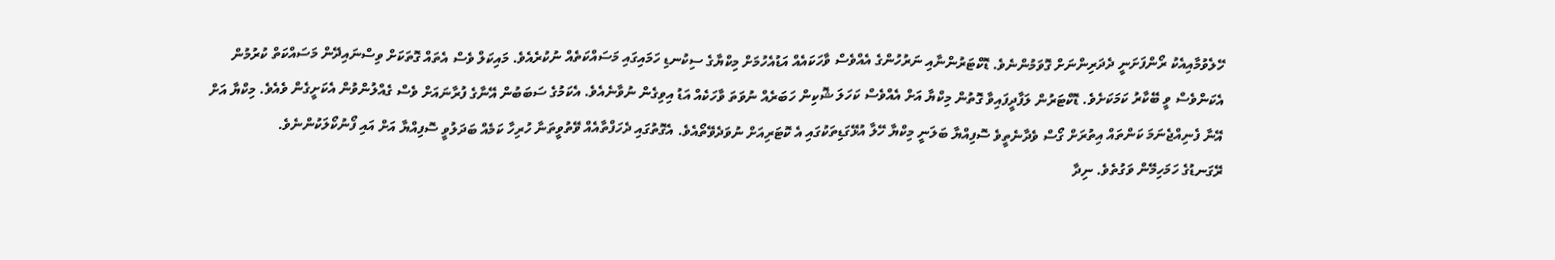ހޭލެވުމާއިއެކު ރޯންފަށަނީ ދެދަރިންނަށް ގޮވަމުންނެވެ. ޑޮކްޓަރުންނާއި ނަރުހުންގެ އެއްވެސް ވާހަކައެއް އަޑުއެހުމަށް މިކްޔާގެ ސިކުނޑި ހަމައިގައި މަސައްކަތެއް ނުކުރެއެވެ. މައިކަލް ވެސް އެތައް ގޮތަކަށް ވިސްނައިދޭން މަސައްކަތް ކުރުމުން އެކަންވެސް ވީ ބޭކާރު ކަމަކަށެވެ. ޑޮކްޓަރުން ލަފާދީފައިވާ ގޮތުން މިކްޔާ އަށް އެއްވެސް ކަހަލަ ޝޮކިން ހަބަރެއް ނުވަތަ ވާހަކެއް އަޑު އިވިގެން ނުވާނެއެވެ. އެކަމުގެ ސަބަބުން އޭނާގެ ފުރާނައަށް ވެސް ގެއްލުންވުން އެކަށީގެން ވެއެވެ. މިކްޔާ އަށް އޭނާ ފެނިއްޖެނަމަ ކަންތައް އިތުރަށް ގޯސް ވެދާނެތީވެ ސޮފިއްޔާ ބަލަނީ މިކްޔާ ހޭލާ އުޅޭގަޑިތަކުގައި އެ ކޮޓަރިއަށް ނުވަދެވޭތޯއެވެ. އެގޮތުގައި ދެހަފްތާއެއް ވޭތުވީތަނާ ހުރިހާ ކަމެއް ބަދަލުވީ ސޮފިއްޔާ އަށް އައި ފޯނުކޯލަކުންނެވެ.
ރޭގަނޑުގެ ހަމަހިމޭން ވަގުތެވެ. ނިދާ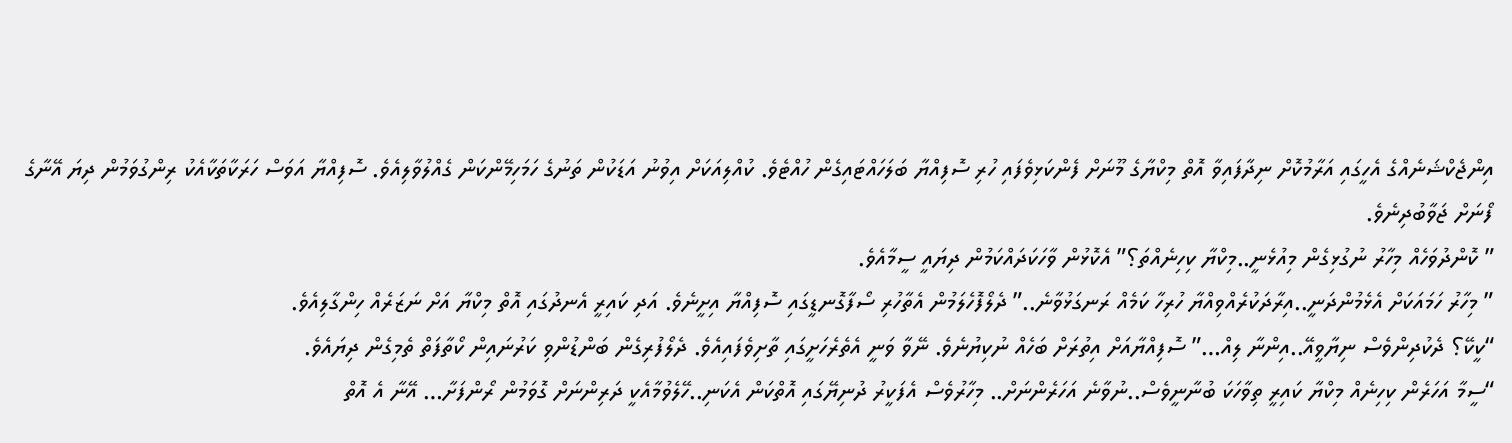އިންޖެކްޝަނެއްގެ އެހީގައި އަރާމުކޮށް ނިދާފައިވާ އޮތް މިކްޔާގެ މޫނަށް ފެންކަޅިވެފައި ހުރި ސޮފިއްޔާ ބަލަހައްޓައިގެން ހުއްޓެވެ. ކުއްލިއަކަށް އިވުނު އަޑަކުން ތަނުގެ ހަމަހިމޭންކަން ގެއްލުވާލިއެވެ. ސޮފިއްޔާ އަވަސް ހަރަކާތަކާއެކު ރިންގުވަމުން ދިޔަ އޭނާގެ ފޯނަށް ޖަވާބުދިނެވެ.
” ކޮންދުވަހެއް މިހާރު ނުގުޅިގެން މިއުޅެނީ..މިކްޔާ ކިހިނެއްތަ؟” އެކޮޅުން ވާހަކަދައްކަމުން ދިޔައީ ސީމާއެވެ.
” މިހާރު ހަމައަކަށް އެޅެމުންދަނީ..އިރާދަކުރެއްވިއްޔާ ހުރިހާ ކަމެއް ރަނގަޅުވާނެ..” ދެލޯފޮހެލަމުން އެތާހުރި ސޯފާގޮނޑީގައި ސޮފިއްޔާ އިށީނެވެ. އަދި ކައިރީ އެނދުގައި އޮތް މިކްޔާ އަށް ނަޒަރެއް ހިންގާލިއެވެ.
“ކީކޭ؟ ދެކުދިންވެސް ނިޔާވީއޭ..އިންނާ ލިއް…” ސޮފިއްޔާއަށް އިތުރަށް ބަހެއް ނުކިޔުނެވެ. ނޭވާ ވަނީ އެތެރެހަށީގައި ތާށިވެފައިއެވެ. ދެލޯފުރިގެން ބަންޑުންވި ކަރުނައިން ކޯތާފަތް ތެމިގެން ދިޔައެވެ.
“ސީމާ އަހަރެން ކިހިނެއް މިކްޔާ ކައިރީ ތިވާހަކަ ބުނާނީވެސް..ނުވާނެ އަހަރެންނަށް.. މިހާރުވެސް އެފަކީރު ދުނިޔޭގައި އޮތްކަން އެކަނި..ހޭލެވުމާއެކީ ދަރިންނަށް ގޮވަމުން ރޯންފަށާ… އޭނާ އެ އޮތް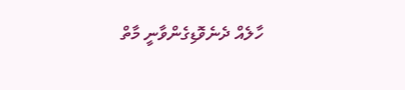ހާލެއް ދެނެވޮޑިގެންވާނީ މާތް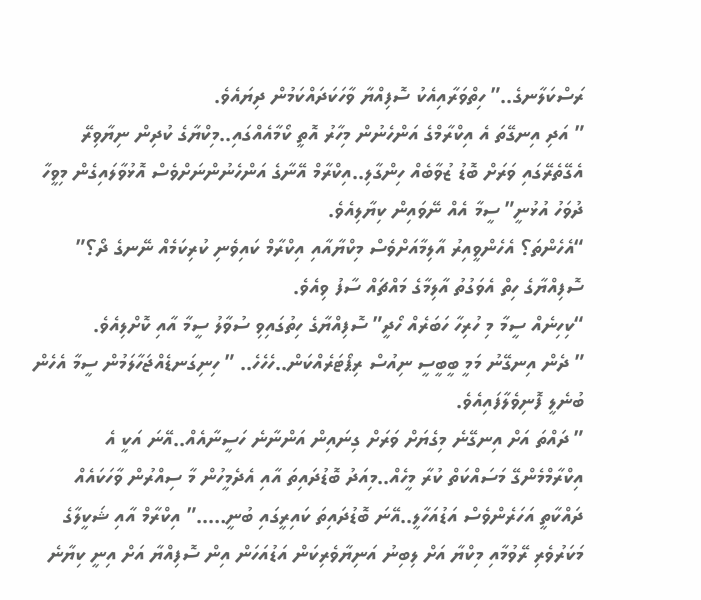ރަސްކަލާނގެ..” ހިތްވަރާއިއެކު ސޮފިއްޔާ ވާހަކަދައްކަމުން ދިޔައެވެ.
” އަދި އިނގޭތަ އެ އިކްރާމްގެ އަންހެނުން މިހާރު އޮތީ ކޯމާއެއްގައި..މިކްޔާގެ ކުދިން ނިޔާވިރޭ އެގޭތެރޭގައި ވަރަށް ބޮޑު ޒުވާބެއް ހިންގާލި..އިކްރާމް އޭނާގެ އަންހެނުންނަށްވެސް އޮޅުވާލައިގެން މިވީހާ ދުވަހު އުޅުނީ” ސީމާ އެއް ނޭވައިން ކިޔާލިއެވެ.
“އެހެންތަ؟ އެހެންވީއިރު އާލިމާއަށްވެސް މިކްޔާއާއި އިކްރާމް ކައިވެނި ކުރިކަމެއް ނޭނގެ ދޯ؟” ސޮފިއްޔާގެ ހިތް އެވަގުތު އާލިމާގެ މައްޗައް ސާފު ވިއެވެ.
“ކިހިނެއް ސީމާ މި ހުރިހާ ހަބަރެއް ހޯދީ” ސޮފިއްޔާގެ ހިތުގައިވި ސުވާލު ސީމާ އާއި ކޮށްލިއެވެ.
” ދެން އިނގޭނު މަމީ ބީބީސީ ނިއުސް ރިޕޯޓަރެއްކަން..ހެހެހެ.. ” ހިނިގަނޑެއްޖަހާލަމުން ސީމާ އެހެން ބުނެލީ ފޮނިވެލާފައިއެވެ.
” ދައްތަ އަށް އިނގޭނެ މިގެޔަށް ވަރަށް ގިނައިން އަންނާނެ ހަސީނާއެއް..އޭނަ އަކީ އެ އިކްރާމްމެންގޭ މަސައްކަތް ކުރާ މީހެއް..މިއަދު ބޮޑުދައިތަ އާއި އެދެމީހުން މާ ސިއްރުން ވާހަކައެއް ދައްކާތީ އަހަރެންވެސް އަޑުއަހާލީ..އޭނަ ބޮޑުދައިތަ ކައިރީގައި ބުނީ…..” އިކްރާމް އާއި ޝަކީލާގެ މަކަރުވެރި ރޭވުމާއި މިކްޔާ އަށް ލިބިނު އަނިޔާވެރިކަން އަޑުއަހަން އިން ސޮފިއްޔާ އަށް އިނީ ކިޔާނެ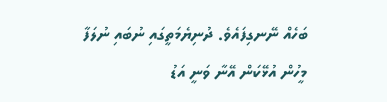ބަހެއް ނޭނގިފައެވެ. ދުނިޔެމަތީގައި ނުބައި ނުލަފާ މީހުން އުޅޭކަން އޭނާ ވަނީ އަޑު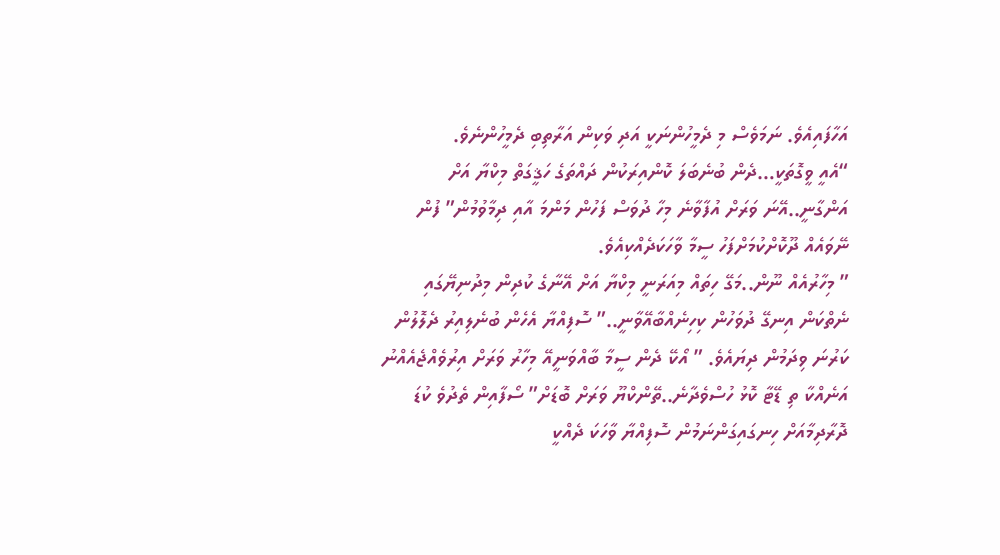އަހާފައިއެވެ. ނަމަވެސް މި ދެމީހުންނަކީ އަދި ވަކިން އަރާތިބި ދެމީހުންނެވެ.
“އެއީ ވީގޮތަކީ…ދެން ބުނެބަލަ ކޮންއިރަކުން ދައްތަގެ ހަޤީގަތް މިކްޔާ އަށް އަންގާނީ..އޭނަ ވަރަށް އުފާވާނެ މިހާ ދުވަސް ފަހުން މަންމަ އާއި ދިމާވުމުން” ފުން ނޭވައެއް ދޫކޮށްކުމަށްފަހު ސީމާ ވާހަކަދެއްކިއެވެ.
” މިހާރުއެއް ނޫން..މަގޭ ހިތައް މިއަރަނީ މިކްޔާ އަށް އޭނާގެ ކުދިން މިދުނިޔޭގައި ނެތްކަން އިނގޭ ދުވަހުން ކިހިނެއްބާއޭވާނީ..” ސޮފިއްޔާ އެހެން ބުނެލިއިރު ދެލޮލުން ކަރުނަ ވިދަމުން ދިޔައެވެ. ” އޯކޭ ދެން ސީމާ ބާއްވަނީއޭ މިހާރު ވަރަށް އިރުވެއްޖެއެއްނު އަނެއްކާ ތި ޑޭޓާ ކޮޅު ހުސްވެދާނެ..ތޭންކްޔޫ ވަރަށް ބޮޑަށް” ސޯފާއިން ތެދުވެ ކުޑަ ދޮރާދިމާއަށް ހިނގައިގަންނަމުން ސޮފިއްޔާ ވާހަކަ ދެއްކީ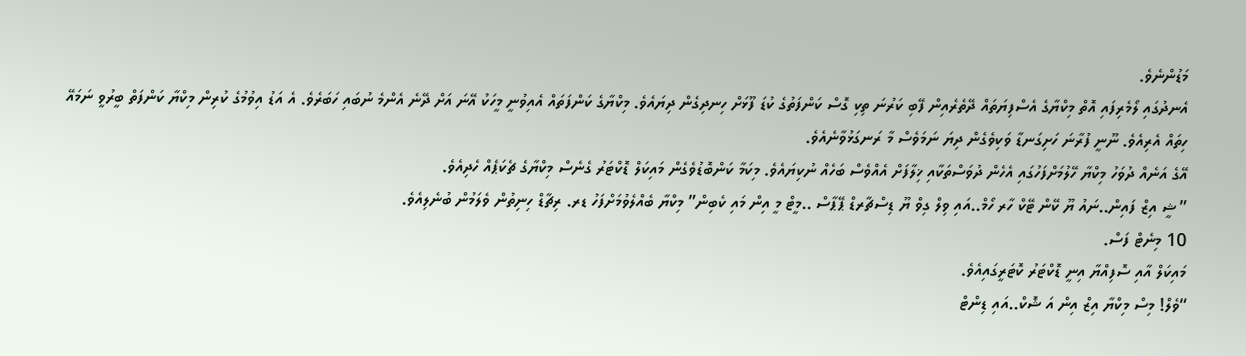މަޑުންނެވެ.
އެނދުގައި ލޯމެރިފައި އޮތް މިކްޔާގެ އެސްފިޔަތައް ދޭތެރެއިން ފޭބި ކަރުނަ ތިކި ގޮސް ކަންފަތުގެ ކުޑަ ފޫޅަށް ހިނދިގެން ދިޔައެވެ. މިކްޔާގެ ކަންފަތައް އެއިވުނީ މީހަކު އޭނަ އަށް ދޭނެ އެންމެ ނުބައި ހަބަރެވެ. އެ އަޑު އިވުމުގެ ކުރިން މިކްޔާ ކަންފަތް ބީރުވީ ނަމައޭ ހިތައް އެރިއެވެ. ނޫނީ ފުރާނަ ހަށިގަނޑާ ވަކިވެގެން ދިޔަ ނަމަވެސް މާ ރަނގަޅުވާނެއެވެ.
އޭގެ އަނެއް ދުވަހު މިކްޔާ ހޭލުމަށްފަހުގައި އެހެން ދުވަސްތަކާއި ޚިލާފަށް އެއްވެސް ބަހެއް ނުކިޔައެވެ. މިކަމާ ކަންބޮޑުވެގެން މައިކަލް ޑޮކްޓަރު ގެނެސް މިކްޔާގެ ޗެކަޕެއް ހެދިއެވެ.
” ޝީ އިޒް ފައިން..ނައު ޔޫ ކޭން ޓޭކް ހާރ ހޯމް..އައި ވިލް ގިވް ޔޫ ޑިސްޗާރޑް ޕޭޕާސް ..މީޓް މީ އިން މައި ކެބިން” މިކްޔާ ބެއްލެވުމަށްފަހު ޑރ. ރިޗާޑް ހިނިތުން ވެލަމުން ބުނެލިއެވެ.
10 މިނެޓް ފަސް.
މައިކަލް އާއި ސޮފިއްޔާ އިނީ ޑޮކްޓަރު ކޮޓަރީގައިއެވެ.
“ވެލް! މިސް މިކްޔާ އިޒް އިން އަ ޝޮކް..އައި ޑިންޓް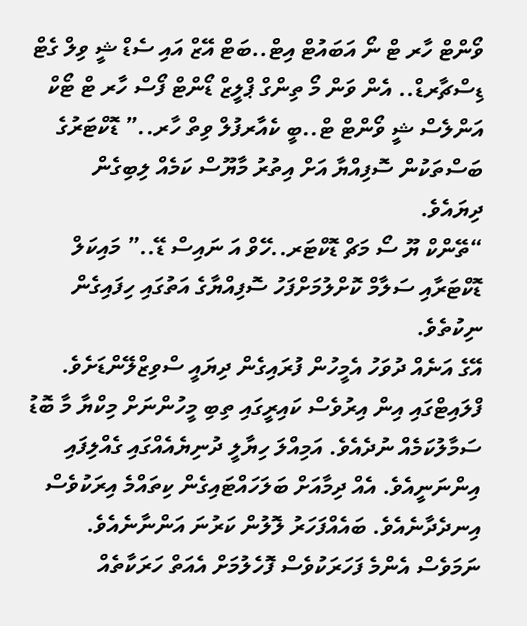ވޯންޓް ހާރ ޓް ނޯ އަބައުޓް އިޓް..ބަޓް އޭޒް އައި ސެޑް ޝީ ވިލް ގެޓް ޑިސްޗާރޑް.. އެން ވަން މޯ ތިންގް ޕްލީޒް ޑޯންޓް ފޯސް ހާރ ޓް ޓޯކް އަންލެސް ޝީ ވޯންޓް ޓް..ބީ ކެއާރފުލް ވިތް ހާރ..” ޑޮކްޓަރުގެ ބަސްތަކުން ސޮފިއްޔާ އަށް އިތުރު މާޔޫސް ކަމެއް ލިބިގެން ދިޔައެވެ.
“ތޭންކް ޔޫ ސޯ މަޗް ޑޮކްޓަރ..ހޭވް އަ ނައިސް ޑޭ..” މައިކަލް ޑޮކްޓަރާއި ސަލާމް ކޮށްލުމަށްފަހު ސޮފިއްޔާގެ އަތުގައި ހިފައިގެން ނިކުތެވެ.
އޭގެ އަނެއް ދުވަހު އެމީހުން ފުރައިގެން ދިޔައީ ސްވިޒްލޭންޑަށެވެ. ފްލައިޓްގައި އިން އިރުވެސް ކައިރީގައި ތިބި މީހުންނަށް މިކްޔާ މާ ބޮޑު ސަމާލުކަމެއް ނުދެއެވެ. އަމިއްލަ ހިޔާލީ ދުނިޔެއެއްގައި ގެއްލިފައި އިންނަނީއެވެ. އެއް ދިމާއަށް ބަލަހައްޓައިގެން ކިތައްމެ އިރަކުވެސް އިނދެދާނެއެވެ. ބައެއްފަހަރު ލޮލުން ކަރުނަ އަންނާނެއެވެ. ނަމަވެސް އެންމެ ފަހަރަކުވެސް ފޮހެލުމަށް އެއަތް ހަރަކާތެއް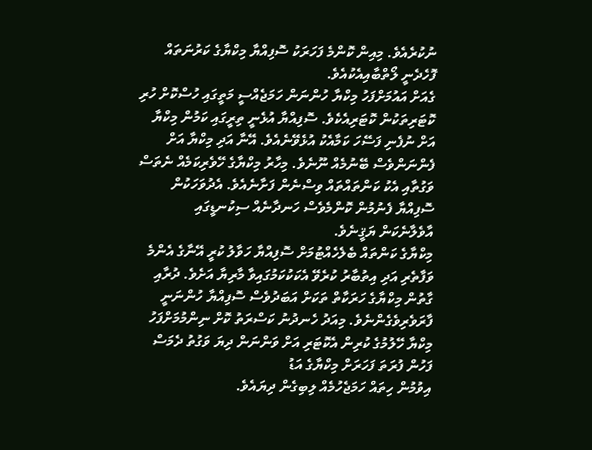ނުކުރެއެވެ. މިއިން ކޮންމެ ފަހަރަކު ސޮފިއްޔާ މިކްޔާގެ ކަރުނަތައް ފޮހެދެނީ ލޯތްބާއިއެކުއެވެ.
ގެއަށް އައުމަށްފަހު މިކްޔާ ހުންނަން ހަމަޖެއްސީ މަތީގައި ހުސްކޮށް ހުރި ކޮޓަރިތަކުން ކޮޓަރިއެކެވެ. ސޮފިއްޔާ އުޅެނީ ތިރީގައި ކަމުން މިކްޔާ އަށް ނުފެނި ފަސޭހަ ކަމާއެކު އުޅެވޭނެއެވެ. އޭނާ އަދި މިކްޔާ އަށް ފެންނަންވެސް ބޭނުމެއް ނޫނެވެ. މިހާރު މިކްޔާގެ ހޭވެރިކަމެއް ނެތަސް ވަގުތާއި އެކު ކަންތައްތައް ވިސްނެން ފަށާނެއެވެ. އެދުވަހަކުން ސޮފިއްޔާ ފެނުމުން ކޮންމެވެސް ހަނދާނެއް ސިކުނޑީގައި އާވެލާނެކަން ޔަޤީނެވެ.
މިކްޔާގެ ކަންތައް ބެލެހެއްޓުމަށް ސޮފިއްޔާ ހަވާލު ކުރީ އޭނާގެ އެންމެ ވަފާތެރި އަދި އިތުބާރު ކުރެވޭ އެކަކުކަމުގައިވާ މާރިޔާ އަށެވެ. ދުރާއި ގާތުން މިކްޔާގެ ހަރަކާތް ތަކަށް އަބަދުވެސް ސޮފިއްޔާ ހުންނަނީ ފާރަވެރިވެގެންނެވެ. މިއަދު ހެނދުނު ކަސްރަތު ކޮށް ނިންމުމަށްފަހު މިކްޔާ ހޭލުމުގެ ކުރިން އެކޮޓަރި އަށް ވަންނަން ދިޔަ ވަގުތު ދެމަސް ފަހުން ފުރަތަ ފަހަރަށް މިކްޔާގެ އަޑު
އިވުމުން ހިތައް ހަމަޖެހުމެއް ލިބިގެން ދިޔައެވެ.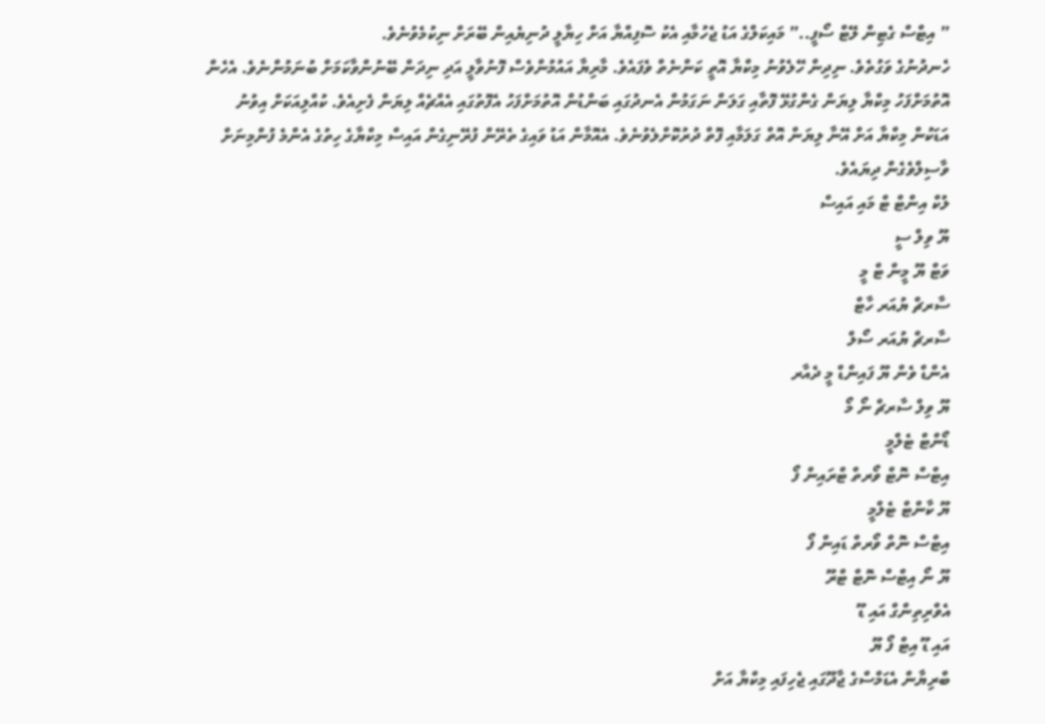” އިޓްސް ގެޓިން ލޭޓް ސޯފީ..” މައިކަލްގެ އަޑު ޖެހުމާއި އެކު ސޮފިއްޔާ އަށް ހިޔާލީ ދުނިޔެއިން ބޭރަށް ނިކުމެވުނެވެ.
ހެނދުނުގެ ވަގުތެވެ. ނިދިން ހޭލެވުނު މިކްޔާ އޮތީ ކަންނެތް ވެފައެވެ. މާރިޔާ އައުމުންވެސް ފޮނުވާލީ އަދި ނިދަން ބޭނުންވާކަމަށް ބުނަމުންނެވެ. އެހެން އޮތުމަށްފަހު މިކްޔާ ލިޔަން ގެންގުޅޭ ފޮތާއި ގަލަން ނަގަމުން އެނދުގައި ބަންޑުން އޮތުމަށްފަހު އެފޮތުގައި އެއްޗެއް ލިޔަން ފެށިއެވެ. ކުއްލިއަކަށް އިވުނު އަޑަކުން މިކްޔާ އަށް އޭނާ ލިޔަން އޮތް ގަލަމާއި ފޮތް ދުރުކޮށްލެވުނެވެ. އެއޮމާން އަޑު ވައިގެ ތެރޭން ފުރޭނިގެން އައިސް މިކްޔާގެ ހިތުގެ އެންމެ ފުންމިނަށް ވާސިލްވެގެން ދިޔައެވެ.
ލުކް އިންޓް ޓް މައި އައިސް
ޔޫ ވިލް ސީ
ވަޓް ޔޫ މީން ޓް މީ
ސާރޗް ޔުއަރ ހާޓް
ސާރޗް ޔުއަރ ސޯލް
އެންޑް ވެން ޔޫ ފައިންޑް މީ ދެއާރ
ޔޫ ވިލް ސާރޗް ނޯ މޯ
ޑޯންޓް ޓެލްމީ
އިޓްސް ނޮޓް ވޯރތް ޓްރައިން ފޯ
ޔޫ ކާންޓް ޓެލްމީ
އިޓްސް ނޮތް ވޯރތް ޑައިން ފޯ
ޔޫ ނޯ އިޓްސް ނޮޓް ޓްރޫ
އެވްރިތިންގް އައި ޑޫ
އައި ޑޫ އިޓް ފޯ ޔޫ
ބްރިޔާން އެޑަމްސްގެ ޖާދޫގައި ޖެހިފައި މިކްޔާ އަށް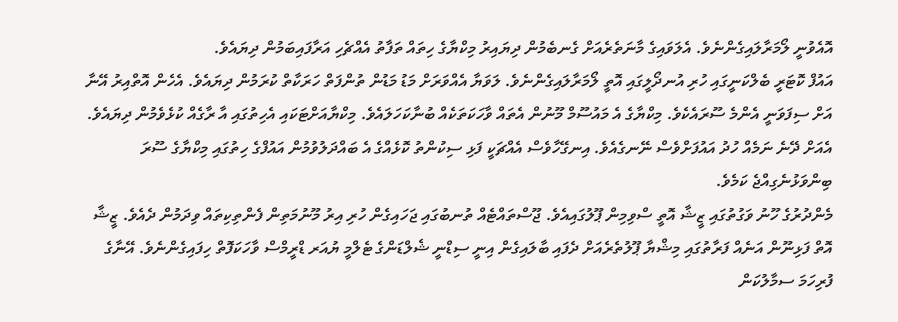އޮއެވުނީ ލޯމަރާލައިގެންނެވެ. އެލަވައިގެ މާނަތެރެއަށް ގެނބެމުން ދިޔައިރު މިކްޔާގެ ހިތައް ތަފާތު އެއްޗެހި އަރާފައިބަމުން ދިޔައެވެ.
އައުފް ކޮޓަރީ ބެލްކަނީގައި ހުރި އުނދޯލީގައި އޮތީ ލޯމަރާލައިގެންނެވެ. ލަވަޔާ އެއްވަރަށް މަޑު މަޑުން ތުންފަތް ހަރަކާތް ކުރަމުން ދިޔައެވެ. އެހެން އޮތްއިރު އޭނާ އަށް ސިފަވަނީ އެންމެ ސޫރައެކެވެ. މިކްޔާގެ އެ މައުސޫމް މޫނުން އެތައް ވާހަކަތަކެއް ބުނާކަހަލައެވެ. މިކްޔާއަށްޓަކައި އެހިތުގައި އާ ރާގެއް ކުޅެވެމުން ދިޔައެވެ. އެއަށް ދޭނެ ނަމެއް ހުދު އައުފަށްވެސް ނޭނގެއެވެ. އިނގޭހާވެސް އެއްޗަކީ ފަޅި ސިކުންތު ކޮޅެއްގެ އެ ބައްދަލުވުމުން އައުފްގެ ހިތުގައި މިކްޔާގެ ސޫރަ ބިންވަޅުނެގިއްޖެ ކަމެވެ.
މެންދުރުގެ ހޫނު ވަގުތުގައި ޒީޝާ އޮތީ ސްވިމިން ޕޫލުގައިއެވެ. ޖޫސްތައްޓެއް ތުނބުގައި ޖަހައިގެން ހުރި އިރު މޫނުމަތިން ފެންތިކިތައް ވިދަމުން ދެއެވެ. ޒީޝާ އޮތް ފަޅިނޫން އަނެއް ފަރާތުގައި މިޝްޔާ ޕޫލުތެރެއަށް ދެފައި ބާލައިގެން އިނީ ސިޑްނީ ޝެލްޑަންގެ ޓެލްމީ ޔުއަރ ޑްރީމްސް ވާހަކަފޮތް ހިފައިގެންނެވެ. އޭނާގެ ފުރިހަމަ ސމާލުކަން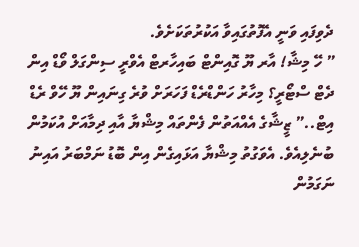ދެވިފައި ވަނީ އެފޮތުގައިވާ އަކުރުތަކަށެވެ.
” ހޭ މިޝާ! އާރ ޔޫ ގޮއިންޓް ބައިހާރޓް އެވްރީ ސިންގަލް ވޯޑް އިން ދެޓް ސްޓޯރީ؟ މިހާރު ހަންޑްރެޑް ފަހަރަށް ވުރެ ގިނައިން ޔޫ ހޭވް ރެޑް އިޓް..” ޒީޝާގެ އެއްއަތުން ފެންތައް މިޝްޔާ އާއި ދިމާއަށް އުކަމުން ބުނެލިއެވެ. އެވަގުތު މިޝްޔާ އަޅައިގެން އިން ބޮޑު ނަމްބަރު އައިނު ނަގަމުން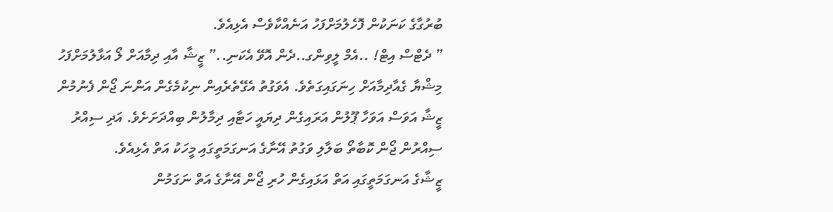ބުރުގާގެ ކަނަކުން ފޮހެލުމަށްފަހު އަނެއްކާވެސް އެޅިއެވެ.
” ދެޓްސް އިޓް! ..އެމް ލީވިންގ..ދެން އޮވޭ އެކަނި..” ޒީޝާ އާއި ދިމާއަށް ލޯ އަޅާލުމަށްފަހު މިޝްޔާ ގެއާދިމާއަށް ހިނަގައިގަތެވެ. އެވަގުތު އެގޭތެރެއިން ނިކުމެގެން އަންނަ ޖޯން ފެނުމުން ޒީޝާ އަވަސް އަވަހާ ޕޫލުން އަރައިގެން ދިޔައީ ހަޓާއި ދިމާލުން ބިއްދަށަށެވެ. އަދި ސިއްރު ސިއްރުން ޖޯން ކޮބާތޯ ބަލާލި ވަގުތު އޭނާގެ އަނގަމަތީގައި މީހަކު އަތް އެޅިއެވެ.
ޒީޝާގެ އަނގަމަތީގައި އަތް އަޅައިގެން ހުރި ޖޯން އޭނާގެ އަތް ނަގަމުން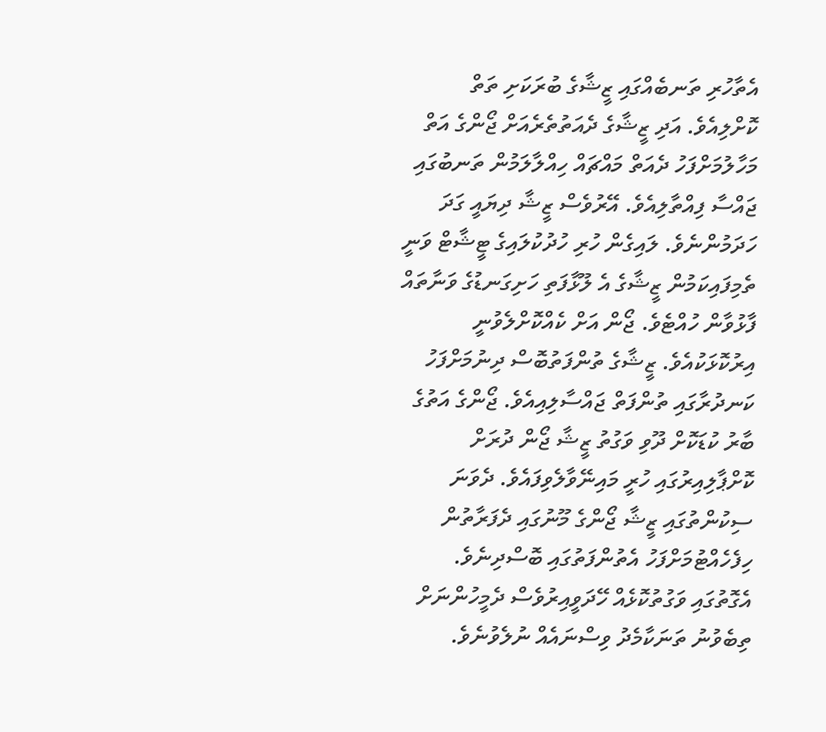އެތާހުރި ތަނބެއްގައި ޒީޝާގެ ބުރަކަށި ތަތް ކޮށްލިއެވެ. އަދި ޒީޝާގެ ދެއަތުތެރެއަށް ޖޯންގެ އަތް މަހާލުމަށްފަހު ދެއަތް މައްޗައް ހިއްލާލަމުން ތަނބުގައި ޖައްސާ ފިއްތާލިއެވެ. އޭރުވެސް ޒީޝާ ދިޔައީ ގަދަ ހަދަމުންނެވެ. ލައިގެން ހުރި ހުދުކުލައިގެ ޓީޝާޓް ވަނީ ތެމިފައިކަމުން ޒީޝާގެ އެ ލޫޅާފަތި ހަށިގަނޑުގެ ވަނާތައް ފާޅުވާން ހުއްޓެވެ. ޖޯން އަށް ކެއްކޮށްލެވުނީ އިރުކޮޅަކުއެވެ. ޒީޝާގެ ތުންފަތުބޮސް ދިނުމަށްފަހު ކަނދުރާގައި ތުންފަތް ޖައްސާލިއިއެވެ. ޖޯންގެ އަތުގެ ބާރު ކުޑަކޮށް ދޫވި ވަގުތު ޒީޝާ ޖޯން ދުރަށް ކޮށްޕާލިއިރުގައި ހުރީ މައިނޭވާލެވިފައެވެ. ދެވަނަ ސިކުންތުގައި ޒީޝާ ޖޯންގެ މޫނުގައި ދެފަރާތުން ހިފެހެއްޓުމަށްފަހު އެތުންފަތުގައި ބޮސްދިނެވެ. އެގޮތުގައި ވަގުތުކޮޅެއް ހޭދަވީއިރުވެސް ދެމީހުންނަށް ތިބެވުނު ތަނަކާމެދު ވިސްނައެއް ނުލެވުނެވެ.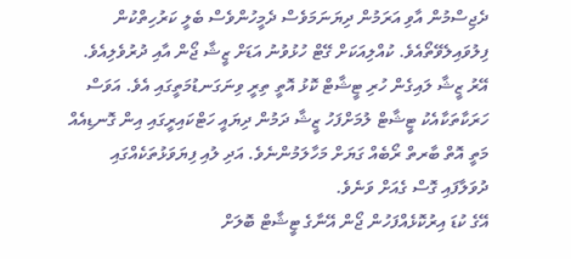ދެޖިސްމުން އާވި އަރަމުން ދިޔަނަމަވެސް ދެމީހުންވެސް ބެލީ ކަރުހިތްކުން ފިލުވައިލެވޭތޯއެވެ. ކުއްލިއަކަށް ގޭޓް ހުޅުވުނު އަޑަށް ޒީޝާ ޖޯން އާއި ދުރުވެލިއެވެ. އޭރު ޒީޝާ ލައިގެން ހުރި ޓީޝާޓް ކޮޅު އޮތީ ތިރީ ވިނަގަނޑުމަތީގައި އެވެ. އަވަސް ހަރަކާތަކާއެކު ޓީޝާޓް ލުމަށްފަހު ޒީޝާ ދަމުން ދިޔައީ ހަޓްކައިރީގައި އިން ގޮނޑިއެއް މަތީ އޮތް ބާރތް ރޯބެއް ގަޔަށް މަހާލަމުންނެވެ. އަދި ލުއި ފިޔަވަޅުތަކެއްގައި ދުވަލާފައި ގޮސް ގެއަށް ވަނެވެ.
އޭގެ ކުޑަ އިރުކޮޅެއްފަހުން ޖޯން އޭނާގެ ޓީޝާޓް ބޮލަށް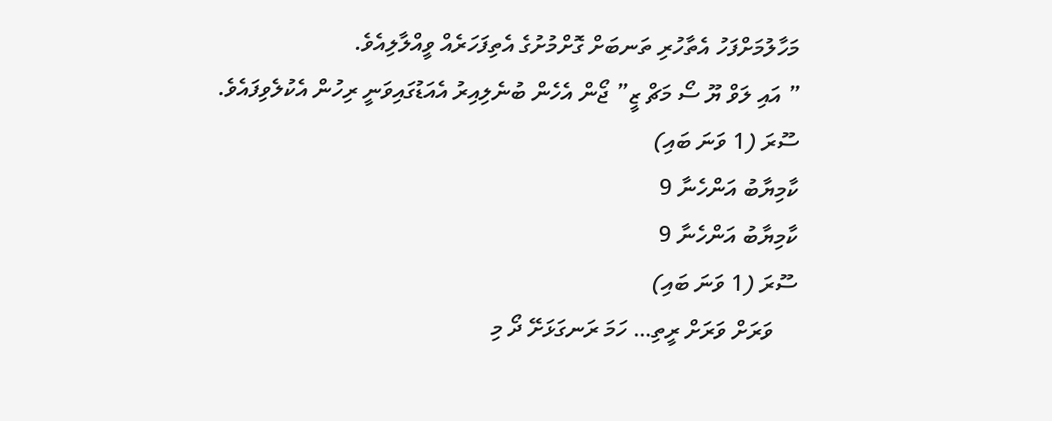މަހާލުމަށްފަހު އެތާހުރި ތަނބަށް ގޮށްމުށުގެ އެތިފަހަރެއް ވީއްލާލިއެވެ.
” އައި ލަވް ޔޫ ސޯ މަޗް ޒީ” ޖޯން އެހެން ބުނެލިއިރު އެއަޑުގައިވަނީ ރިހުން އެކުލެވިފައެވެ.
ސޫރަ (1 ވަނަ ބައި)
ކާމިޔާބު އަންހެނާ 9
ކާމިޔާބު އަންހެނާ 9
ސޫރަ (1 ވަނަ ބައި)
    ވަރަށް ވަރަށް ރީތި… ހަމަ ރަނގަޅަށޭ ދޯ މި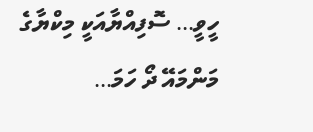ހީވީ… ސޮފިއްޔާއަކީ މިކްޔާގެ މަންމައޭ ދޯ ހަމަ…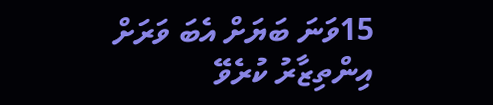15ވަނަ ބަޔަށް އެބަ ވަރަށް އިންތިޒާރު ކުރެވޭ